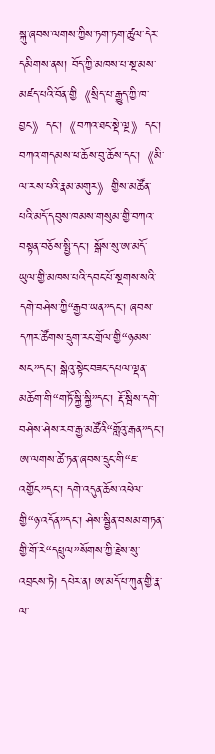སྐུ་ཞབས་ལགས་ཀྱིས་ཏག་ཏག་ཚུལ་དེར་དམིགས་ནས། བོད་ཀྱི་མཁས་པ་སྔ་མས་མཛད་པའི་བོན་གྱི《སྲིད་པ་རྒྱུད་ཀྱི་ཁ་བྱང》དང་།《བཀའ་ཐང་སྡེ་ལྔ》དང་། བཀའ་གདམས་ཕ་ཆོས་བུ་ཆོས་དང་།《མི་ལ་རས་པའི་རྣམ་མགུར》གྱིས་མཚོན་པའི་མདོ་དབུས་ཁམས་གསུམ་གྱི་བཀའ་བསྟན་བཅོས་སྤྱི་དང་། སྒོས་སུ་ཨ་མདོ་ཡུལ་གྱི་མཁས་པའི་དབང་པོ་སྔགས་སའི་དགེ་བཤེས་ཀྱི“རྒྱབ་ཡན”དང་། ཞབས་དཀར་ཚོགས་དྲུག་རང་གྲོལ་གྱི“ཉམས་སང”དང་། སྒེའུ་སྟེང་བཟང་དཔལ་ལྡན་མཆོག་གི“གཏོ་སྐྱི་སྐྱི”དང་། རྡོ་སྦིས་དགེ་བཤེས་ཤེས་རབ་རྒྱ་མཚོའི“གློའུ་རྒན”དང་། ཨ་ལགས་ཚེ་ཏན་ཞབས་དྲུང་གི“ཇ་འགྱོང”དང་། དགེ་འདུན་ཆོས་འཕེལ་གྱི“ཉ་འདོན”དང་། ཤེས་སྦྱིན་བསམ་གཏན་གྱི་གོ་རེ“དཔྲུལ”སོགས་ཀྱི་རྗེས་སུ་འབྲངས་ཏེ། དཔེར་ན། ཨ་མདོ་པ་ཀུན་གྱི་རྣ་ལ་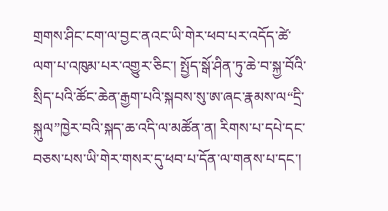གྲགས་ཤིང་ངག་ལ་བྱང་ནའང་ཡི་གེར་ཕབ་པར་འདོད་ཚེ་ལག་པ་འཁུམ་པར་འགྱུར་ཅིང་། སྤྱོད་སྒོ་ཤིན་ཏུ་ཆེ་བ་སྐྱ་བོའི་སྲིད་པའི་ཚོང་ཆེན་རྒྱག་པའི་སྐབས་སུ་ཨ་ཞང་རྣམས་ལ“དྲི་སྐུལ”ཁྱེར་བའི་སྐད་ཆ་འདི་ལ་མཚོན་ན། རིགས་པ་དཔེ་དང་བཅས་པས་ཡི་གེར་གསར་དུ་ཕབ་པ་དོན་ལ་གནས་པ་དང་།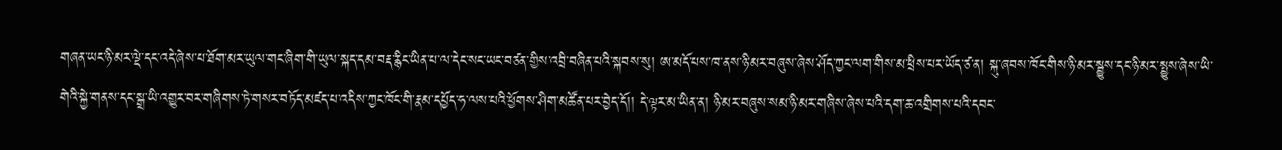གཞན་ཡང་ཉི་མར་ལྡེ་དང་འདེ་ཞེས་པ་ཐོག་མར་ཡུལ་གང་ཞིག་གི་ཡུལ་སྐད་དམ་བརྡ་རྙིང་ཡིན་པ་ལ་དེང་སང་ཡང་བཙན་གྱིས་འབྲི་བཞིན་པའི་སྐབས་སུ། ཨ་མདོ་པས་ཁ་ནས་ཉི་མར་བཞུས་ཞེས་ཤོད་ཀྱང་ལག་གིས་མ་ཕྲིས་པར་ཡོད་ཙ་ན། སྐུ་ཞབས་ཁོང་གིས་ཉི་མར་སྦྱུས་དང་ཉི་མར་སྤྱུས་ཞེས་ཡི་གེའི་སྐྱེ་གནས་དང་སྒྲ་ཡི་འགྱུར་བར་གཞིགས་ཏེ་གསར་བཏོད་མཛད་པ་འདིས་ཀྱང་ཁོང་གི་རྣམ་དཔྱོད་ཧ་ལས་པའི་ཕྱོགས་ཤིག་མཚོན་པར་བྱེད་དོ།། དེ་ལྟར་མ་ཡིན་ན། ཉི་མར་བཞུས་སམ་ཉི་མར་གཞིས་ཞེས་པའི་དག་ཆ་འགྲིགས་པའི་དབང་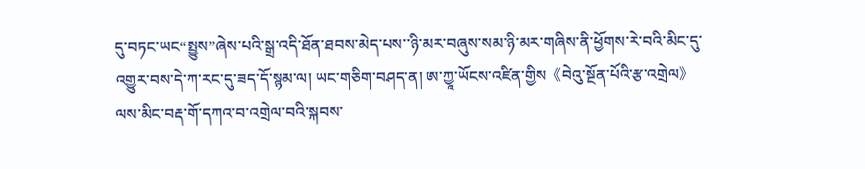དུ་བཏང་ཡང“སྤྱུས”ཞེས་པའི་སྒྲ་འདི་ཐོན་ཐབས་མེད་པས་་ཉི་མར་བཞུས་སམ་ཉི་མར་གཞིས་ནི་ཕྱོགས་རེ་བའི་མིང་དུ་འགྱུར་བས་དེ་ཀ་རང་དུ་ཟད་དོ་སྙམ་ལ། ཡང་གཅིག་བཤད་ན། ཨ་ཀྱཱ་ཡོངས་འཛིན་གྱིས《བེའུ་སྔོན་པོའི་རྩ་འགྲེལ》ལས་མིང་བརྡ་གོ་དཀའ་བ་འགྲེལ་བའི་སྐབས་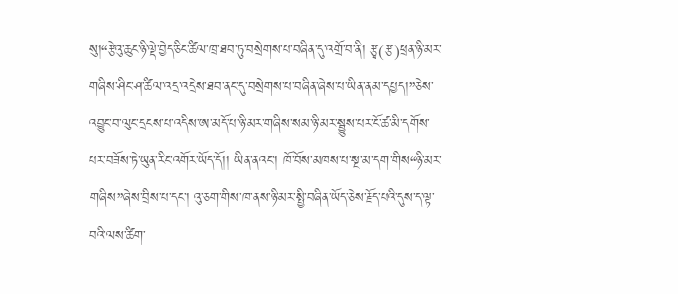སུ།“རྩེའུ་ཆུང་ཉི་ལྡེ་བྱེད་ཅིང་ཚིལ་ཁྲ་ཐབ་ཏུ་བསྲེགས་པ་བཞིན་དུ་འགྲོ་བ་ནི། རྩྭ(རྩ)ཕྲན་ཉི་མར་གཞིས་ཤིང་ཤ་ཚིལ་འདྲ་འདྲེས་ཐབ་ནང་དུ་བསྲེགས་པ་བཞིན་ཞེས་པ་ཡིན་ནམ་དཔྱད།”ཅེས་འབྱུང་བ་ལུང་དྲངས་པ་འདིས་ཨ་མདོ་པ་ཉི་མར་གཞིས་སམ་ཉི་མར་སྦྱུས་པར་ངོ་ཚ་མི་དགོས་པར་བཟོས་ཏེ་ཡུན་རིང་འགོར་ཡོད་དོ།། ཡིན་ནའང་། ཁོ་བོས་མཁས་པ་སྔ་མ་དག་གིས“ཉི་མར་གཞིས”ཞེས་བྲིས་པ་དང་། འུ་ཅག་གིས་ཁ་ནས་ཉི་མར་སྤྱི་བཞིན་ཡོད་ཅེས་རྗོད་པའི་དུས་ད་ལྟ་བའི་ལས་ཚིག་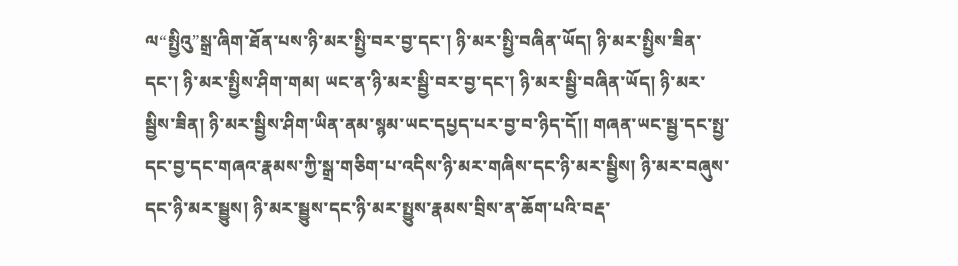ལ“སྤྱིའུ”སྒྲ་ཞིག་ཐོན་པས་ཉི་མར་སྤྱི་བར་བྱ་དང་། ཉི་མར་སྤྱི་བཞིན་ཡོད། ཉི་མར་སྤྱིས་ཟིན་དང་། ཉི་མར་སྤྱིས་ཤིག་གམ། ཡང་ན་ཉི་མར་སྦྱི་བར་བྱ་དང་། ཉི་མར་སྦྱི་བཞིན་ཡོད། ཉི་མར་སྦྱིས་ཟིན། ཉི་མར་སྦྱིས་ཤིག་ཡིན་ནམ་སྙམ་ཡང་དཔྱད་པར་བྱ་བ་ཉིད་དོ།། གཞན་ཡང་སྦྱ་དང་སྤྱ་དང་བྱ་དང་གཞའ་རྣམས་ཀྱི་སྒྲ་གཅིག་པ་འདིས་ཉི་མར་གཞིས་དང་ཉི་མར་སྦྱིས། ཉི་མར་བཞུས་དང་ཉི་མར་སྦྱུས། ཉི་མར་སྦྱུས་དང་ཉི་མར་སྤྱུས་རྣམས་བྲིས་ན་ཆོག་པའི་བརྡ་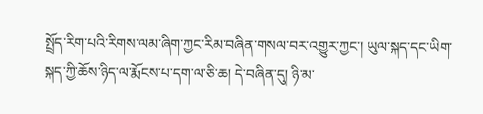སྤྲོད་རིག་པའི་རིགས་ལམ་ཞིག་ཀྱང་རིམ་བཞིན་གསལ་བར་འགྱུར་ཀྱང་། ཡུལ་སྐད་དང་ཡིག་སྐད་ཀྱི་ཆོས་ཉིད་ལ་རྨོངས་པ་དག་ལ་ཅི་ཆ། དེ་བཞིན་དུ། ཉི་མ་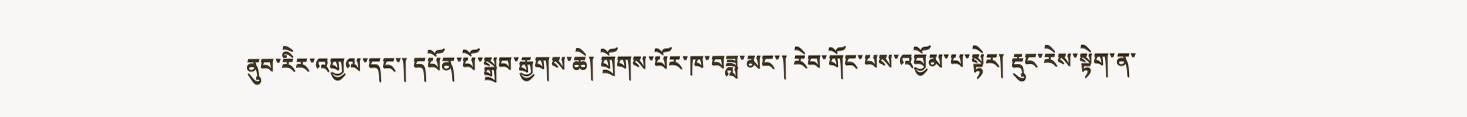ནུབ་རིེར་འགྱལ་དང་། དཔོན་པོ་སྒྲབ་རྒྱགས་ཆེ། གྲོགས་པོར་ཁ་བཟླ་མང་། རེབ་གོང་པས་འབྱོམ་པ་སྟེར། རྡུང་རེས་སྟེག་ན་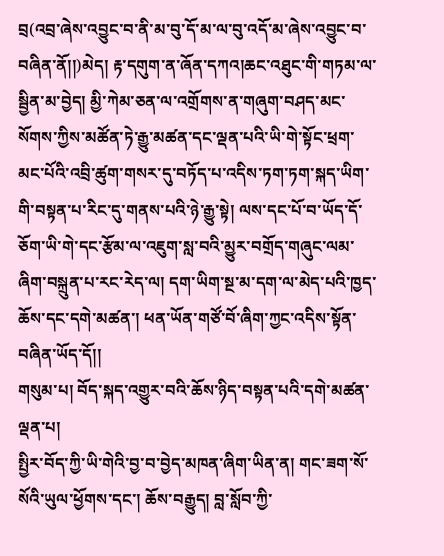བྲ(འབྲ་ཞེས་འབྱུང་བ་ནི་མ་བུ་དོ་མ་ལ་བུ་འདོ་མ་ཞེས་འབྱུང་བ་བཞིན་ནོ།།)མེད། རྟ་དགུག་ན་ཞོན་དཀའ།ཆང་འཐུང་གི་གཏམ་ལ་སྦྱིན་མ་བྱེད། མྱི་ཀེམ་ཅན་ལ་འགྲོགས་ན་གཞུག་བཤད་མང་སོགས་ཀྱིས་མཚོན་ཏེ་རྒྱུ་མཚན་དང་ལྡན་པའི་ཡི་གེ་སྟོང་ཕྲག་མང་པོའི་འབྲི་ཚུག་གསར་དུ་བཏོད་པ་འདིས་ཏག་ཏག་སྐད་ཡིག་གི་བསྟན་པ་རིང་དུ་གནས་པའི་ཉེ་རྒྱུ་སྟེ། ལས་དང་པོ་བ་ཡོད་དོ་ཅོག་ཡི་གེ་དང་རྩོམ་ལ་འཇུག་སླ་བའི་མྱུར་བགྲོད་གཞུང་ལམ་ཞིག་བསྐྲུན་པ་རང་རེད་ལ། དག་ཡིག་སྔ་མ་དག་ལ་མེད་པའི་ཁྱད་ཆོས་དང་དགེ་མཚན་། ཕན་ཡོན་གཙོ་བོ་ཞིག་ཀྱང་འདིས་སྟོན་བཞིན་ཡོད་དོ།།
གསུམ་པ། བོད་སྐད་འགྱུར་བའི་ཆོས་ཉིད་བསྟན་པའི་དགེ་མཚན་ལྡན་པ།
སྤྱིར་བོད་ཀྱི་ཡི་གེའི་བྱ་བ་བྱེད་མཁན་ཞིག་ཡིན་ན། གང་ཟག་སོ་སོའི་ཡུལ་ཕྱོགས་དང་། ཆོས་བརྒྱུད། བླ་སློབ་ཀྱི་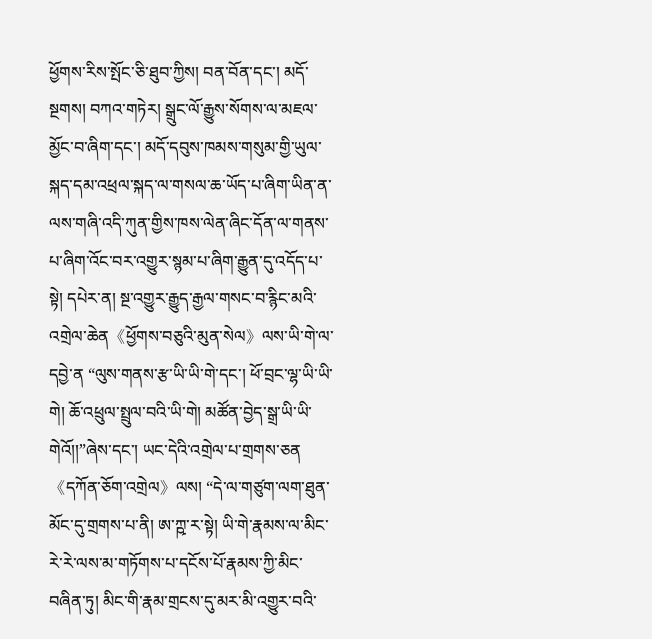ཕྱོགས་རིས་སྤོང་ཅི་ཐུབ་ཀྱིས། བན་བོན་དང་། མདོ་སྔགས། བཀའ་གཏེར། སྒྲུང་ལོ་རྒྱུས་སོགས་ལ་མཇལ་མྱོང་བ་ཞིག་དང་། མདོ་དབུས་ཁམས་གསུམ་གྱི་ཡུལ་སྐད་དམ་འཕྲལ་སྐད་ལ་གསལ་ཆ་ཡོད་པ་ཞིག་ཡིན་ན་ལས་གཞི་འདི་ཀུན་གྱིས་ཁས་ལེན་ཞིང་དོན་ལ་གནས་པ་ཞིག་འོང་བར་འགྱུར་སྙམ་པ་ཞིག་རྒྱུན་དུ་འདོད་པ་སྟེ། དཔེར་ན། སྔ་འགྱུར་རྒྱུད་རྒྱལ་གསང་བ་རྙིང་མའི་འགྲེལ་ཆེན《ཕྱོགས་བཅུའི་མུན་སེལ》ལས་ཡི་གེ་ལ་དབྱེ་ན “ལུས་གནས་རྩ་ཡི་ཡི་གེ་དང་། ཕོ་བྲང་ལྷ་ཡི་ཡི་གེ། ཆོ་འཕྲུལ་སྤྲུལ་བའི་ཡི་གེ། མཚོན་བྱེད་སྒྲ་ཡི་ཡི་གེའོ།།”ཞེས་དང་། ཡང་དེའི་འགྲེལ་པ་གྲགས་ཅན《དཀོན་ཅོག་འགྲེལ》ལས། “དེ་ལ་གཙུག་ལག་ཐུན་མོང་དུ་གྲགས་པ་ནི། ཨ་ཀྵ་ར་སྟེ། ཡི་གེ་རྣམས་ལ་མིང་རེ་རེ་ལས་མ་གཏོགས་པ་དངོས་པོ་རྣམས་ཀྱི་མིང་བཞིན་ཏུ། མིང་གི་རྣམ་གྲངས་དུ་མར་མི་འགྱུར་བའི་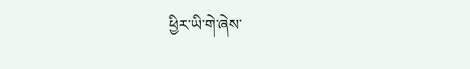ཕྱིར་ཡི་གེ་ཞེས་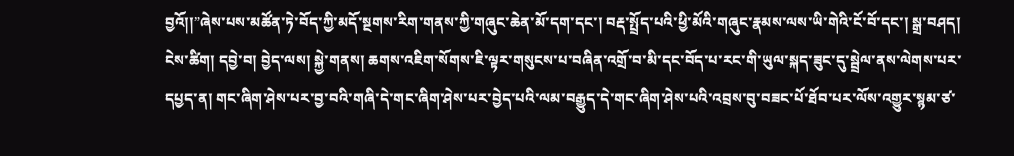བྱའོ།།”ཞེས་པས་མཚོན་ཏེ་བོད་ཀྱི་མདོ་སྔགས་རིག་གནས་ཀྱི་གཞུང་ཆེན་མོ་དག་དང་། བརྡ་སྤྲོད་པའི་ཕྱི་མོའི་གཞུང་རྣམས་ལས་ཡི་གེའི་ངོ་བོ་དང་། སྒྲ་བཤད། ངེས་ཚིག། དབྱེ་བ། བྱེད་ལས། སྐྱེ་གནས། ཆགས་འཇིག་སོགས་ཇི་ལྟར་གསུངས་པ་བཞིན་འགྲོ་བ་མི་དང་བོད་པ་རང་གི་ཡུལ་སྐད་ཟུང་དུ་སྦྲེལ་ནས་ལེགས་པར་དཔྱད་ན། གང་ཞིག་ཤེས་པར་བྱ་བའི་གཞི་དེ་གང་ཞིག་ཤེས་པར་བྱེད་པའི་ལམ་བརྒྱུད་དེ་གང་ཞིག་ཤེས་པའི་འབྲས་བུ་བཟང་པོ་ཐོབ་པར་ལོས་འགྱུར་སྙམ་ཙ་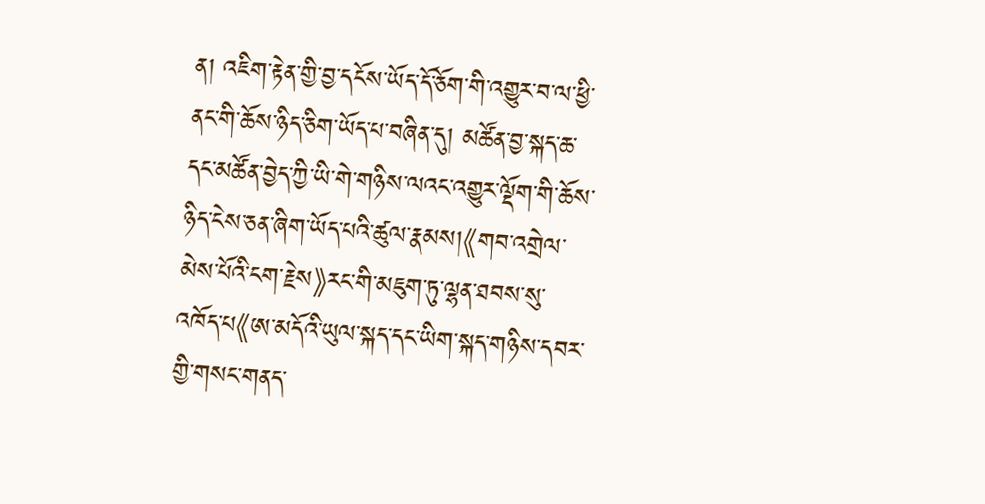ན། འཇིག་རྟེན་གྱི་བྱ་དངོས་ཡོད་དོ་ཅོག་གི་འགྱུར་བ་ལ་ཕྱི་ནང་གི་ཆོས་ཉིད་ཅིག་ཡོད་པ་བཞིན་དུ། མཚོན་བྱ་སྐད་ཆ་དང་མཚོན་བྱེད་ཀྱི་ཡི་གེ་གཉིས་ལའང་འགྱུར་ལྡོག་གི་ཆོས་ཉིད་ངེས་ཅན་ཞིག་ཡོད་པའི་ཚུལ་རྣམས།《གབ་འགྲེལ་མེས་པོའི་ངག་རྗེས》རང་གི་མཇུག་ཏུ་ལྷན་ཐབས་སུ་འཁོད་པ《ཨ་མདོའི་ཡུལ་སྐད་དང་ཡིག་སྐད་གཉིས་དབར་གྱི་གསང་གནད་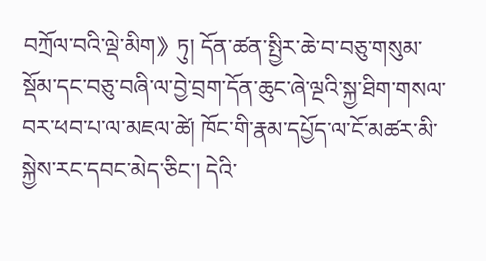བཀྲོལ་བའི་ལྡེ་མིག》ཏུ། དོན་ཚན་སྤྱིར་ཆེ་བ་བཅུ་གསུམ་སྡོམ་དང་བཅུ་བཞི་ལ་བྱེ་བྲག་དོན་ཆུང་ཞེ་ལྔའི་སྐྱ་ཐིག་གསལ་བར་ཕབ་པ་ལ་མཇལ་ཚེ། ཁོང་གི་རྣམ་དཔྱོད་ལ་ངོ་མཚར་མི་སྐྱེས་རང་དབང་མེད་ཅིང་། དེའི་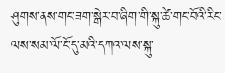ཤུགས་ནས་གང་ཟག་སྒེར་བ་ཞིག་གི་སྐུ་ཚེ་གང་བོའི་རིང་ལས་སམ་ལོ་ངོ་དུ་མའི་དཀའ་ལས་སྐུ་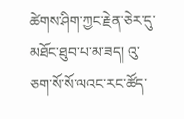ཚེགས་ཤིག་ཀྱང་རྗེན་ཅེར་དུ་མཐོང་ཐུབ་པ་མ་ཟད། འུ་ཅག་སོ་སོ་ལའང་རང་ཚོད་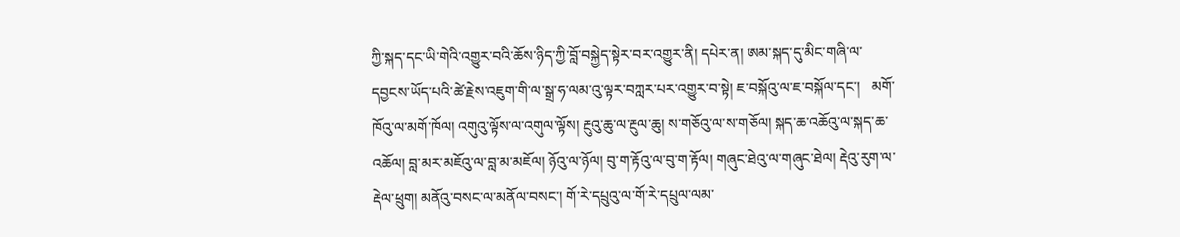ཀྱི་སྐད་དང་ཡི་གེའི་འགྱུར་བའི་ཆོས་ཉིད་ཀྱི་བློ་བསྐྱེད་སྟེར་བར་འགྱུར་ནི། དཔེར་ན། ཨམ་སྐད་དུ་མིང་གཞི་ལ་དབྱངས་ཡོད་པའི་ཚེ་རྗེས་འཇུག་གི་ལ་སྒྲ་ཧ་ལམ་འུ་ལྟར་བཀླར་པར་འགྱུར་བ་སྟེ། ཇ་བསྐོའུ་ལ་ཇ་བསྐོལ་དང་།   མགོ་ཁོའུ་ལ་མགོ་ཁོལ། འགུའུ་ལྟོས་ལ་འགུལ་ལྟོས། རྔུའུ་ཆུ་ལ་རྔུལ་ཆུ། ས་གཅོའུ་ལ་ས་གཅོལ། སྐད་ཆ་འཆོའུ་ལ་སྐད་ཆ་འཆོལ། བླ་མར་མཇོའུ་ལ་བླ་མ་མཇོལ། ཉོའུ་ལ་ཉོལ། བུ་ག་རྟོའུ་ལ་བུ་ག་རྟོལ། གཞུང་ཐེའུ་ལ་གཞུང་ཐེལ། རྡེའུ་རུག་ལ་རྡེལ་ཕྲུག། མནོའུ་བསང་ལ་མནོལ་བསང་། གོ་རེ་དཔྲུའུ་ལ་གོ་རེ་དཔྲུལ་ལམ་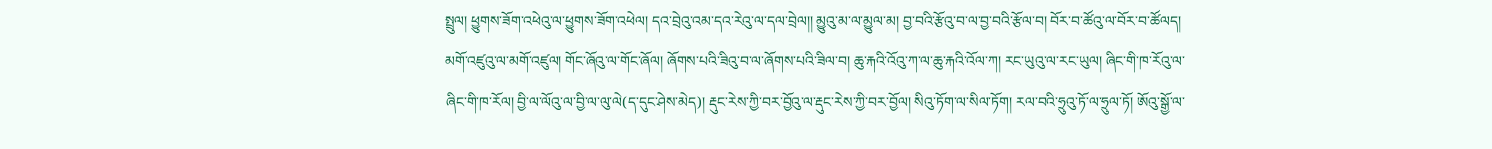སྤྲུལ། ཕྱུགས་ཟོག་འཕེའུ་ལ་ཕྱུགས་ཟོག་འཕེལ། དའ་བྲེའུ་འམ་དའ་རེའུ་ལ་དལ་བྲེལ།། མྱུའུ་མ་ལ་མྱུལ་མ། བྱ་བའི་རྩོའུ་བ་ལ་བྱ་བའི་རྩོལ་བ། བོར་བ་ཚོའུ་ལ་བོར་བ་ཚོལད། མགོ་འཛུའུ་ལ་མགོ་འཛུལ། གོང་ཞོའུ་ལ་གོང་ཞོལ། ཞོགས་པའི་ཟིའུ་བ་ལ་ཞོགས་པའི་ཟིལ་བ། ཆུ་རྐའི་འོའུ་ཀ་ལ་ཆུ་རྐའི་འོལ་ཀ། རང་ཡུའུ་ལ་རང་ཡུལ། ཞིང་གི་ཁ་རོའུ་ལ་ཞིང་གི་ཁ་རོལ། བྱི་ལ་ལོའུ་ལ་བྱི་ལ་ལུ་ལེ(ད་དུང་ཤེས་མེད)། རྡུང་རེས་ཀྱི་བར་བྱོའུ་ལ་རྡུང་རེས་ཀྱི་བར་བྱོལ། སིའུ་ཏོག་ལ་སིལ་ཏོག། རལ་བའི་ཧྲུའུ་ཏོ་ལ་ཧྲུལ་ཏོ། ཨོའུ་སྒྱོ་ལ་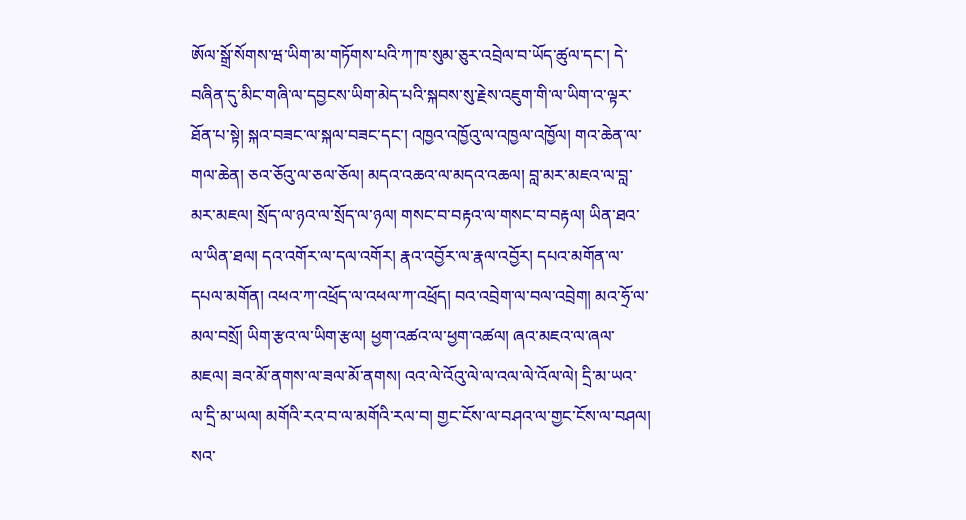ཨོལ་སྒྲོ་སོགས་ཝ་ཡིག་མ་གཏོགས་པའི་ཀ་ཁ་སུམ་ཅུར་འབྲེལ་བ་ཡོད་ཚུལ་དང་། དེ་བཞིན་དུ་མིང་གཞི་ལ་དབྱངས་ཡིག་མེད་པའི་སྐབས་སུ་རྗེས་འཇུག་གི་ལ་ཡིག་འ་ལྟར་ཐོན་པ་སྟེ། སྐའ་བཟང་ལ་སྐལ་བཟང་དང་། འཁྱའ་འཁྱོའུ་ལ་འཁྱལ་འཁྱོལ། གའ་ཆེན་ལ་གལ་ཆེན། ཅའ་ཅོའུ་ལ་ཅལ་ཅོལ། མདའ་འཆའ་ལ་མདའ་འཆལ། བླ་མར་མཇའ་ལ་བླ་མར་མཇལ། སྲོད་ལ་ཉའ་ལ་སྲོད་ལ་ཉལ། གསང་བ་བརྟའ་ལ་གསང་བ་བརྟལ། ཡིན་ཐའ་ལ་ཡིན་ཐལ། དའ་འགོར་ལ་དལ་འགོར། རྣའ་འབྱོར་ལ་རྣལ་འབྱོར། དཔའ་མགོན་ལ་དཔལ་མགོན། འཕའ་ཀ་འཕྲོད་ལ་འཕལ་ཀ་འཕྲོད། བའ་འབྲེག་ལ་བལ་འབྲེག། མའ་ཧྲོ་ལ་མལ་བསྲོ། ཡིག་རྩའ་ལ་ཡིག་རྩལ། ཕྱག་འཚའ་ལ་ཕྱག་འཚལ། ཞའ་མཇའ་ལ་ཞལ་མཇལ། ཟའ་མོ་ནགས་ལ་ཟལ་མོ་ནགས། འའ་ལེ་འོའུ་ལེ་ལ་འལ་ལེ་འོལ་ལེ། དྲི་མ་ཡའ་ལ་དྲི་མ་ཡལ། མགོའི་རའ་བ་ལ་མགོའི་རལ་བ། གྱང་ངོས་ལ་བཤའ་ལ་གྱང་ངོས་ལ་བཤལ། སའ་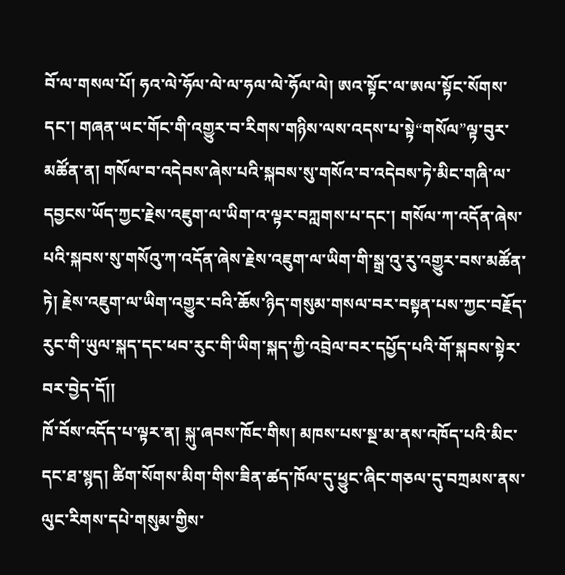བོ་ལ་གསལ་པོ། ཧའ་ལེ་ཧོལ་ལེ་ལ་ཧལ་ལེ་ཧོལ་ལེ། ཨའ་སྟོང་ལ་ཨལ་སྟོང་སོགས་དང་། གཞན་ཡང་གོང་གི་འགྱུར་བ་རིགས་གཉིས་ལས་འདས་པ་སྟེ“གསོལ”ལྟ་བུར་མཚོན་ན། གསོལ་བ་འདེབས་ཞེས་པའི་སྐབས་སུ་གསོའ་བ་འདེབས་ཏེ་མིང་གཞི་ལ་དབྱངས་ཡོད་ཀྱང་རྗེས་འཇུག་ལ་ཡིག་འ་ལྟར་བཀླགས་པ་དང་། གསོལ་ཀ་འདོན་ཞེས་པའི་སྐབས་སུ་གསོའུ་ཀ་འདོན་ཞེས་རྗེས་འཇུག་ལ་ཡིག་གི་སྒྲ་འུ་རུ་འགྱུར་བས་མཚོན་ཏེ། རྗེས་འཇུག་ལ་ཡིག་འགྱུར་བའི་ཆོས་ཉིད་གསུམ་གསལ་བར་བསྟན་པས་ཀྱང་བརྗོད་རུང་གི་ཡུལ་སྐད་དང་ཕབ་རུང་གི་ཡིག་སྐད་ཀྱི་འབྲེལ་བར་དཔྱོད་པའི་གོ་སྐབས་སྟེར་བར་བྱེད་དོ།།
ཁོ་བོས་འདོད་པ་ལྟར་ན། སྐུ་ཞབས་ཁོང་གིས། མཁས་པས་སྔ་མ་ནས་འཁོད་པའི་མིང་དང་ཐ་སྙད། ཚིག་སོགས་མིག་གིས་ཟིན་ཚད་ཁོལ་དུ་ཕྱུང་ཞིང་གཅལ་དུ་བཀྲམས་ནས་ལུང་རིགས་དཔེ་གསུམ་གྱིས་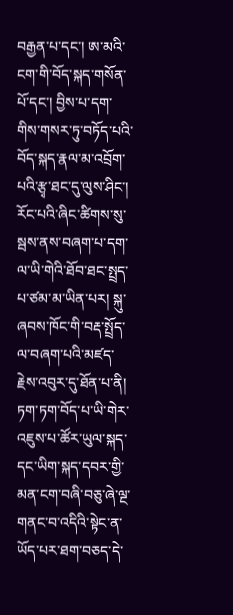བརྒྱན་པ་དང་། ཨ་མའི་ངག་གི་བོད་སྐད་གསོན་པོ་དང་། བྱིས་པ་དག་གིས་གསར་ཏུ་བཏོད་པའི་བོད་སྐད་རྣལ་མ་འབྲོག་པའི་རྩྭ་ཐང་དུ་ལུས་ཤིང་། རོང་པའི་ཞིང་ཚིགས་སུ་སྦས་ནས་བཞག་པ་དག་ལ་ཡི་གེའི་ཐོབ་ཐང་སྤྲད་པ་ཙམ་མ་ཡིན་པར། སྐུ་ཞབས་ཁོང་གི་བརྡ་སྤྲོད་ལ་བཞག་པའི་མཛད་རྗེས་འབུར་དུ་ཐོན་པ་ནི། ཏག་ཏག་བོད་པ་ཡི་གེར་འཇུས་པ་ཚོར་ཡུལ་སྐད་དང་ཡིག་སྐད་དབར་གྱི་མན་ངག་བཞི་བཅུ་ཞེ་ལྔ་གནང་བ་འདིའི་སྟེང་ན་ཡོད་པར་ཐག་བཅད་དེ་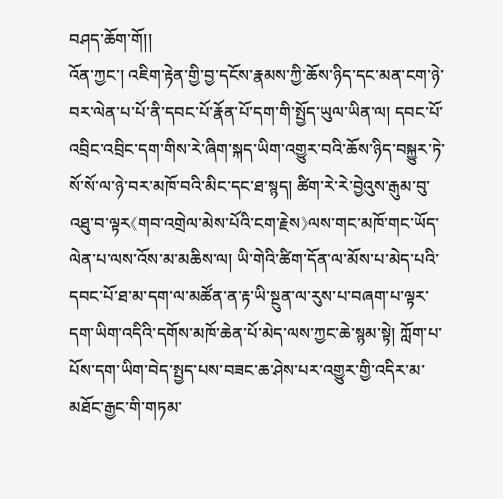བཤད་ཆོག་གོ།།
འོན་ཀྱང་། འཇིག་རྟེན་གྱི་བྱ་དངོས་རྣམས་ཀྱི་ཆོས་ཉིད་དང་མན་ངག་ཉེ་བར་ལེན་པ་པོ་ནི་དབང་པོ་རྣོན་པོ་དག་གི་སྤྱོད་ཡུལ་ཡིན་ལ། དབང་པོ་འབྲིང་འབྲིང་དག་གིས་རེ་ཞིག་སྐད་ཡིག་འགྱུར་བའི་ཆོས་ཉིད་བསྐྱུར་ཏེ་སོ་སོ་ལ་ཉེ་བར་མཁོ་བའི་མིང་དང་ཐ་སྙད། ཚིག་རེ་རེ་བྱེའུས་རྒུམ་བུ་འཐུ་བ་ལྟར《གབ་འགྲེལ་མེས་པོའི་ངག་རྗེས》ལས་གང་མཁོ་གང་ཡོད་ལེན་པ་ལས་འོས་མ་མཆིས་ལ། ཡི་གེའི་ཚིག་དོན་ལ་མོས་པ་མེད་པའི་དབང་པོ་ཐ་མ་དག་ལ་མཚོན་ན་རྟ་ཡི་སྔུན་ལ་རུས་པ་བཞག་པ་ལྟར་དག་ཡིག་འདིའི་དགོས་མཁོ་ཆེན་པོ་མེད་ལས་ཀྱང་ཆེ་སྙམ་སྟེ། ཀློག་པ་པོས་དག་ཡིག་བེད་སྤྱད་པས་བཟང་ཆ་ཤེས་པར་འགྱུར་གྱི་འདིར་མ་མཐོང་རྒྱང་གི་གཏམ་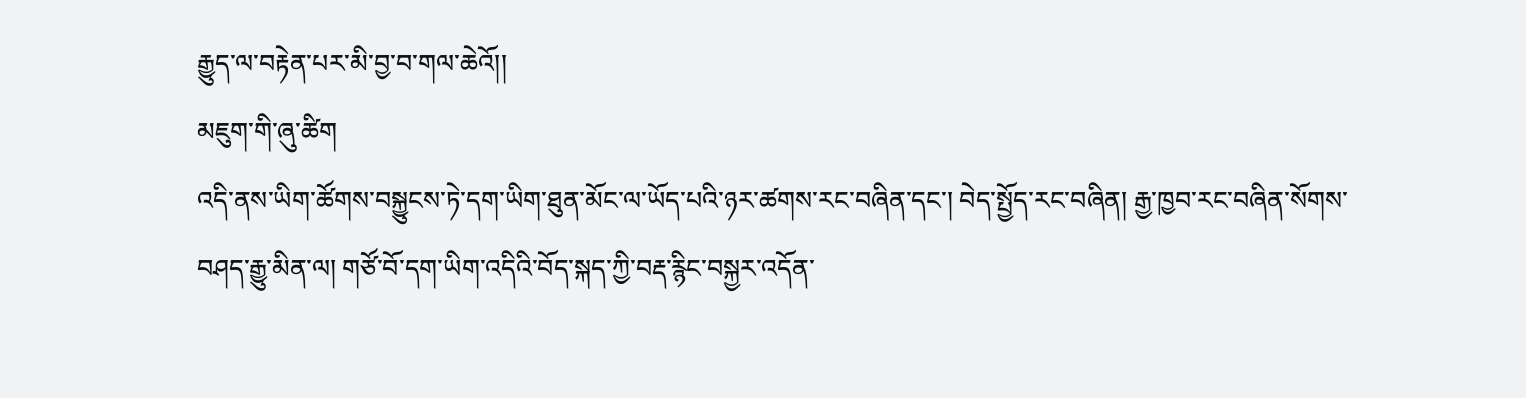རྒྱུད་ལ་བརྟེན་པར་མི་བྱ་བ་གལ་ཆེའོ།།
མཇུག་གི་ཞུ་ཚིག
འདི་ནས་ཡིག་ཚོགས་བསྐྱུངས་ཏེ་དག་ཡིག་ཐུན་མོང་ལ་ཡོད་པའི་ཉར་ཚགས་རང་བཞིན་དང་། བེད་སྤྱོད་རང་བཞིན། རྒྱ་ཁྱབ་རང་བཞིན་སོགས་བཤད་རྒྱུ་མིན་ལ། གཙོ་བོ་དག་ཡིག་འདིའི་བོད་སྐད་ཀྱི་བརྡ་རྙིང་བསྐྱར་འདོན་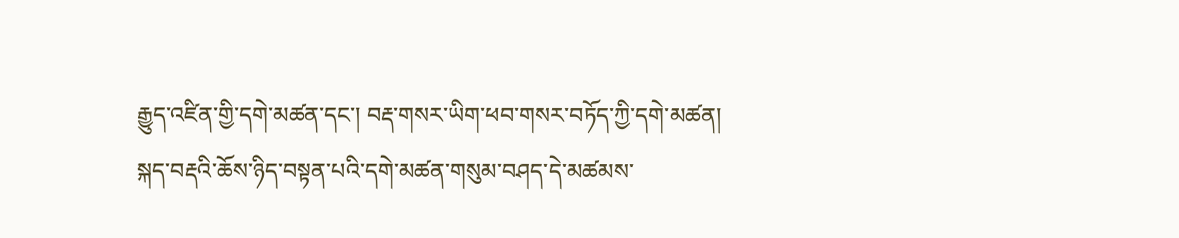རྒྱུད་འཛིན་གྱི་དགེ་མཚན་དང་། བརྡ་གསར་ཡིག་ཕབ་གསར་བཏོད་ཀྱི་དགེ་མཚན། སྐད་བརྡའི་ཆོས་ཉིད་བསྟན་པའི་དགེ་མཚན་གསུམ་བཤད་དེ་མཚམས་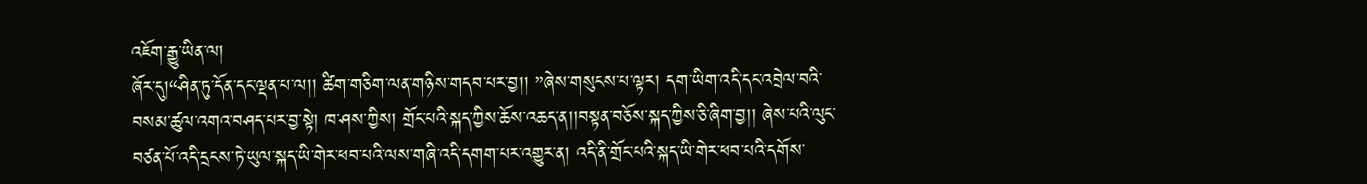འཇོག་རྒྱུ་ཡིན་ལ།
ཞོར་དུ།“ཤིན་ཏུ་དོན་དང་ལྡན་པ་ལ།། ཚིག་གཅིག་ལན་གཉིས་གདབ་པར་བྱ།། ”ཞེས་གསུངས་པ་ལྟར། དག་ཡིག་འདི་དང་འབྲེལ་བའི་བསམ་ཚུལ་འགའ་བཤད་པར་བྱ་སྟེ། ཁ་ཤས་ཀྱིས། གྲོང་པའི་སྐད་ཀྱིས་ཆོས་འཆད་ན།།བསྟན་བཅོས་སྐད་ཀྱིས་ཅི་ཞིག་བྱ།། ཞེས་པའི་ལུང་བཙན་པོ་འདི་དྲངས་ཏེ་ཡུལ་སྐད་ཡི་གེར་ཕབ་པའི་ལས་གཞི་འདི་དགག་པར་འགྱུར་ན། འདི་ནི་གྲོང་པའི་སྐད་ཡི་གེར་ཕབ་པའི་དགོས་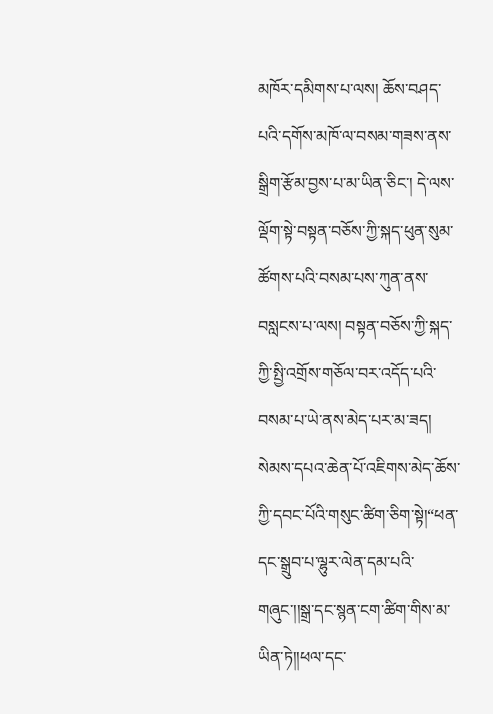མཁོར་དམིགས་པ་ལས། ཆོས་བཤད་པའི་དགོས་མཁོ་ལ་བསམ་གཟས་ནས་སྒྲིག་རྩོམ་བྱས་པ་མ་ཡིན་ཅིང་། དེ་ལས་ལྡོག་སྟེ་བསྟན་བཅོས་ཀྱི་སྐད་ཕུན་སུམ་ཚོགས་པའི་བསམ་པས་ཀུན་ནས་བསླངས་པ་ལས། བསྟན་བཅོས་ཀྱི་སྐད་ཀྱི་སྤྱི་འགྲོས་གཅོལ་བར་འདོད་པའི་བསམ་པ་ཡེ་ནས་མེད་པར་མ་ཟད། སེམས་དཔའ་ཆེན་པོ་འཇིགས་མེད་ཆོས་ཀྱི་དབང་པོའི་གསུང་ཚིག་ཅིག་སྟེ།“ཕན་དང་སྒྲུབ་པ་ལྷུར་ལེན་དམ་པའི་གཞུང་།།སྒྲ་དང་སྙན་ངག་ཚིག་གིས་མ་ཡིན་ཏེ།།ཕལ་དང་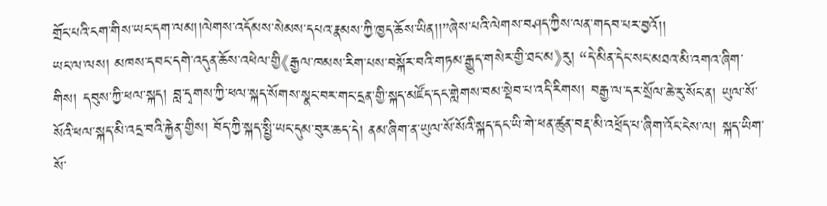གྲོང་པའི་ངག་གིས་ཡང་དག་ལམ།།ལེགས་འདོམས་སེམས་དཔའ་རྣམས་ཀྱི་ཁྱད་ཆོས་ཡིན།།”ཞེས་པའི་ལེགས་བཤད་ཀྱིས་ལན་གདབ་པར་བྱའོ།།
ཡང་ལ་ལས། མཁས་དབང་དགེ་འདུན་ཆོས་འཕེལ་གྱི《རྒྱལ་ཁམས་རིག་པས་བསྐོར་བའི་གཏམ་རྒྱུད་གསེར་གྱི་ཐང་མ》རུ། “དེ་མིན་དེང་སང་མཐའ་མི་འགའ་ཞིག་གིས། དབུས་ཀྱི་ཕལ་སྐད། བླ་དྭགས་ཀྱི་ཕལ་སྐད་སོགས་སྣང་བར་གང་དྲན་གྱི་སྐད་མཛོད་དང་གླེགས་བམ་སྡེབ་པ་འདི་རིགས། བརྒྱ་ལ་དར་སྲོལ་ཆེ་རུ་སོང་ན། ཡུལ་སོ་སོའི་ཕལ་སྐད་མི་འདྲ་བའི་རྐྱེན་གྱིས། བོད་ཀྱི་སྐད་སྤྱི་ཡང་དུམ་བུར་ཆད་དེ། ནམ་ཞིག་ན་ཡུལ་སོ་སོའི་སྐད་དང་ཡི་གེ་ཕན་ཚུན་བརྡ་མི་འཕྲོད་པ་ཞིག་འོང་ངེས་ལ། སྐད་ཡིག་སོ་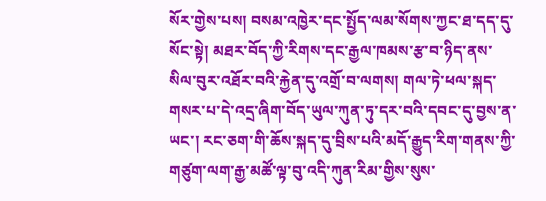སོར་གྱེས་པས། བསམ་འཁྱེར་དང་སྤྱོད་ལམ་སོགས་ཀྱང་ཐ་དད་དུ་སོང་སྟེ། མཐར་བོད་ཀྱི་རིགས་དང་རྒྱལ་ཁམས་རྩ་བ་ཉིད་ནས་སིལ་བུར་འཐོར་བའི་རྐྱེན་དུ་འགྲོ་བ་ལགས། གལ་ཏེ་ཕལ་སྐད་གསར་པ་དེ་འདྲ་ཞིག་བོད་ཡུལ་ཀུན་ཏུ་དར་བའི་དབང་དུ་བྱས་ན་ཡང་། རང་ཅག་གི་ཆོས་སྐད་དུ་བྲིས་པའི་མདོ་རྒྱུད་རིག་གནས་ཀྱི་གཙུག་ལག་རྒྱ་མཚོ་ལྟ་བུ་འདི་ཀུན་རིམ་གྱིས་སུས་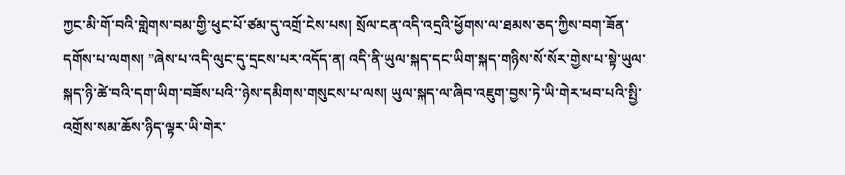ཀྱང་མི་གོ་བའི་གླེགས་བམ་གྱི་ཕུང་པོ་ཙམ་དུ་འགྲོ་ངེས་པས། སྲོལ་ངན་འདི་འདྲའི་ཕྱོགས་ལ་ཐམས་ཅད་ཀྱིས་བག་ཟོན་དགོས་པ་ལགས། ”ཞེས་པ་འདི་ལུང་དུ་དྲངས་པར་འདོད་ན། འདི་ནི་ཡུལ་སྐད་དང་ཡིག་སྐད་གཉིས་སོ་སོར་གྱེས་པ་སྟེ་ཡུལ་སྐད་ཉི་ཚེ་བའི་དག་ཡིག་བཟོས་པའི་་ཉེས་དམིགས་གསུངས་པ་ལས། ཡུལ་སྐད་ལ་ཞིབ་འཇུག་བྱས་ཏེ་ཡི་གེར་ཕབ་པའི་སྤྱི་འགྲོས་སམ་ཆོས་ཉིད་ལྟར་ཡི་གེར་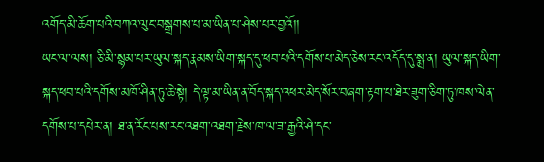འགོད་མི་ཆོག་པའི་བཀའ་ལུང་བསྒྲགས་པ་མ་ཡིན་པ་ཤེས་པར་བྱའོ།།
ཡང་ལ་ལས། ཅི་མི་སྙམ་པར་ཡུལ་སྐད་རྣམས་ཡིག་སྐད་དུ་ཕབ་པའི་དགོས་པ་མེད་ཅེས་རང་འདོད་དུ་སྨྲ་ན། ཡུལ་སྐད་ཡིག་སྐད་ཕབ་པའི་དགོས་མཁོ་ཤིན་ཏུ་ཆེ་སྟེ། དེ་ལྟ་མ་ཡིན་ན་བོད་སྐད་འཕར་མེད་སོར་བཞག་རྟག་པ་ཐེར་ཟུག་ཅིག་ཏུ་ཁས་ལེན་དགོས་པ་དཔེར་ན། ཐ་ན་རོང་པས་རང་འཐག་འཐག་རྗེས་ཁ་ལ་ཟ་རྒྱའི་ཤེ་དང་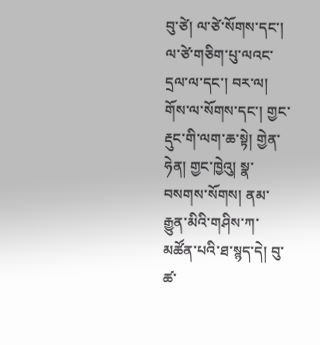བུ་ཙེ། ལ་ཙེ་སོགས་དང་། ལ་ཙེ་གཅིག་པུ་ལའང་དྲལ་ལ་དང་། བར་ལ། གོས་ལ་སོགས་དང་། གྱང་རྡུང་གི་ལག་ཆ་སྟེ། གྱེན་ཧེན། གྱང་ཁྱེའུ། སྣ་བསགས་སོགས། ནམ་རྒྱུན་མིའི་གཤིས་ཀ་མཚོན་པའི་ཐ་སྙད་དེ། བུ་ཚ་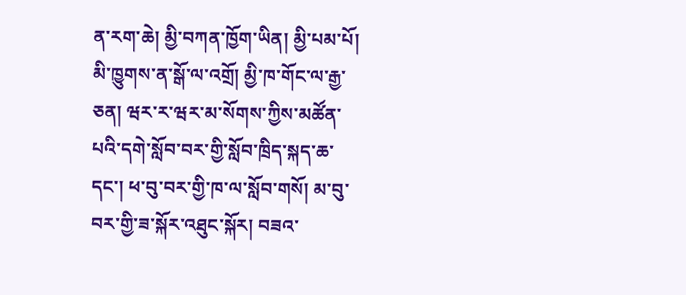ན་རག་ཆེ། མྱི་བཀན་ཁྱོག་ཡིན། མྱི་པམ་པོ། མི་ཁྱུགས་ན་སྒོ་ལ་འགྲོ། མྱི་ཁ་གོང་ལ་རྒྱ་ཅན། ཝར་ར་ཝར་མ་སོགས་ཀྱིས་མཚོན་པའི་དགེ་སློབ་བར་གྱི་སློབ་ཁྲིད་སྐད་ཆ་དང་། ཕ་བུ་བར་གྱི་ཁ་ལ་སློབ་གསོ། མ་བུ་བར་གྱི་ཟ་སྐོར་འཐུང་སྐོར། བཟའ་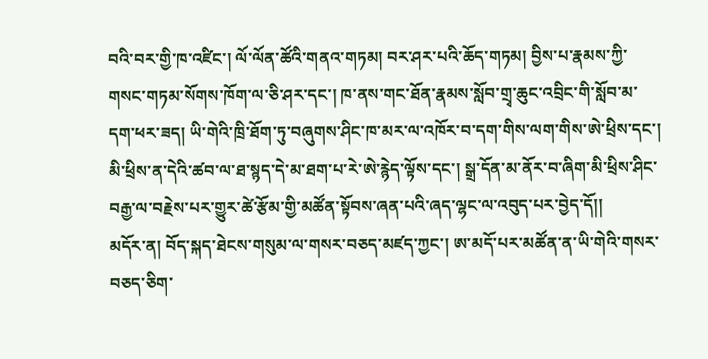བའི་བར་གྱི་ཁ་འཛིང་། ལོ་ལོན་ཚོའི་གནའ་གཏམ། བར་ཤར་པའི་ཆོད་གཏམ། བྱིས་པ་རྣམས་ཀྱི་གསང་གཏམ་སོགས་ཁོག་ལ་ཅི་ཤར་དང་། ཁ་ནས་གང་ཐོན་རྣམས་སློབ་གྲྭ་ཆུང་འབྲིང་གི་སློབ་མ་དག་ཕར་ཟད། ཡི་གེའི་ཁྲི་ཐོག་ཏུ་བཞུགས་ཤིང་ཁ་མར་ལ་འཁོར་བ་དག་གིས་ལག་གིས་ཨེ་ཕྲིས་དང་། མི་ཕྲིས་ན་དེའི་ཚབ་ལ་ཐ་སྙད་དེ་མ་ཐག་པ་རེ་ཨེ་རྙེད་ལྟོས་དང་། སྒྲ་དོན་མ་ནོར་བ་ཞིག་མི་ཕྲིས་ཤིང་བརྒྱ་ལ་བརྗེས་པར་གྱུར་ཚེ་རྩོམ་གྱི་མཚོན་སྟོབས་ཞན་པའི་ཞད་ལྷང་ལ་འབུད་པར་བྱེད་དོ།།
མདོར་ན། བོད་སྐད་ཐེངས་གསུམ་ལ་གསར་བཅད་མཛད་ཀྱང་། ཨ་མདོ་པར་མཚོན་ན་ཡི་གེའི་གསར་བཅད་ཅིག་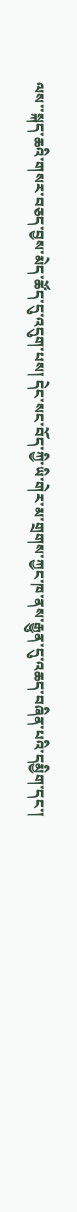ལས་་སྐད་ཆའི་གསར་བཅད་བྱས་མེད་ཚོད་དུ་འདུག་པས། དེང་སང་བོད་ཀྱི་ཡི་གེར་མ་གྲགས་ཀྱང་ཁ་ནས་རྒྱུན་དུ་འཆད་བཞིན་པའི་དམྱིག་དང་།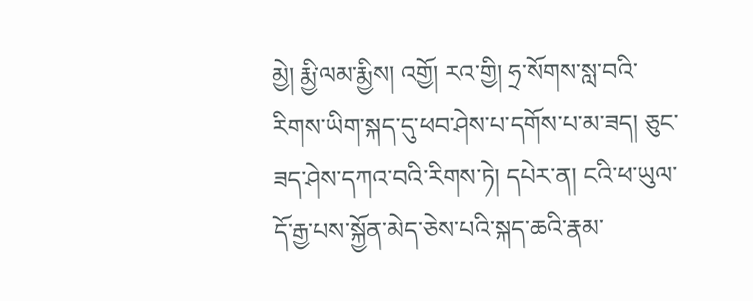མྱེ། རྨྱི་ལམ་རྨྱིས། འགྱོ། རའ་གྱི། ཧྲ་སོགས་སླ་བའི་རིགས་ཡིག་སྐད་དུ་ཕབ་ཤེས་པ་དགོས་པ་མ་ཟད། ཅུང་ཟད་ཤེས་དཀའ་བའི་རིགས་ཏེ། དཔེར་ན། ངའི་ཕ་ཡུལ་དོ་རྒྱ་པས་སྐྱོན་མེད་ཅེས་པའི་སྐད་ཆའི་རྣམ་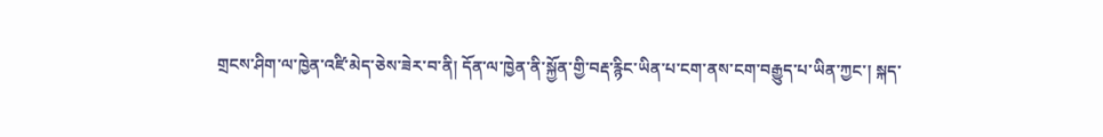གྲངས་ཤིག་ལ་ཁྱེན་འཛི་མེད་ཅེས་ཟེར་བ་ནི། དོན་ལ་ཁྱེན་ནི་སྐྱོན་གྱི་བརྡ་རྙིང་ཡིན་པ་ངག་ནས་ངག་བརྒྱུད་པ་ཡིན་ཀྱང་། སྐད་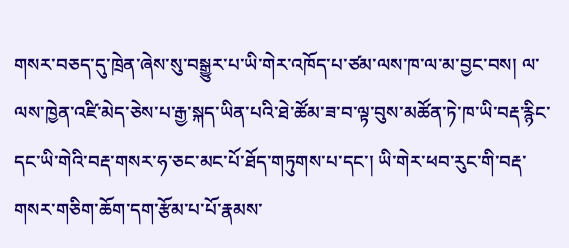གསར་བཅད་དུ་ཁྲེན་ཞེས་སུ་བསྒྱུར་པ་ཡི་གེར་འཁོད་པ་ཙམ་ལས་ཁ་ལ་མ་བྱང་བས། ལ་ལས་ཁྱེན་འཛི་མེད་ཅེས་པ་རྒྱ་སྐད་ཡིན་པའི་ཐེ་ཚོམ་ཟ་བ་ལྟ་བུས་མཚོན་ཏེ་ཁ་ཡི་བརྡ་རྙིང་དང་ཡི་གེའི་བརྡ་གསར་ཧ་ཅང་མང་པོ་ཐོད་གཏུགས་པ་དང་། ཡི་གེར་ཕབ་རུང་གི་བརྡ་གསར་གཅིག་ཆོག་དག་རྩོམ་པ་པོ་རྣམས་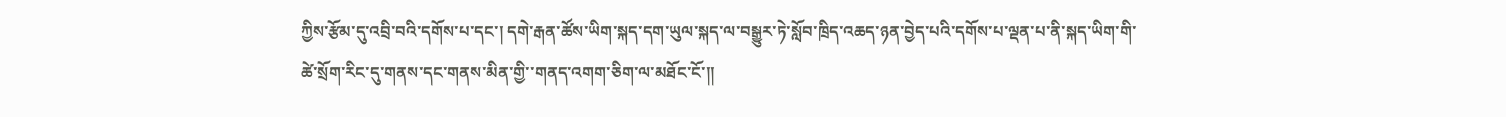ཀྱིས་རྩོམ་དུ་འབྲི་བའི་དགོས་པ་དང་། དགེ་རྒན་ཚོས་ཡིག་སྐད་དག་ཡུལ་སྐད་ལ་བསྒྱུར་ཏེ་སློབ་ཁྲིད་འཆད་ཉན་བྱེད་པའི་དགོས་པ་ལྡན་པ་ནི་སྐད་ཡིག་གི་ཚེ་སྲོག་རིང་དུ་གནས་དང་གནས་མིན་གྱི་་གནད་འགག་ཅིག་ལ་མཐོང་ངོ་།།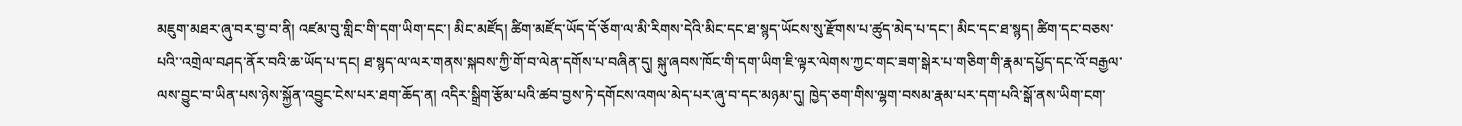མཇུག་མཐར་ཞུ་བར་བྱ་བ་ནི། འཛམ་བུ་གླིང་གི་དག་ཡིག་དང་། མིང་མཛོད། ཚིག་མཛོད་ཡོད་དོ་ཅོག་ལ་མི་རིགས་དེའི་མིང་དང་ཐ་སྙད་ཡོངས་སུ་རྫོགས་པ་ཚུད་མེད་པ་དང་། མིང་དང་ཐ་སྙད། ཚིག་དང་བཅས་པའི་་འགྲེལ་བཤད་ནོར་བའི་ཆ་ཡོད་པ་དང། ཐ་སྙད་ལ་ལར་གནས་སྐབས་ཀྱི་གོ་བ་ལེན་དགོས་པ་བཞིན་དུ། སྐུ་ཞབས་ཁོང་གི་དག་ཡིག་ཇི་ལྟར་ལེགས་ཀྱང་གང་ཟག་སྒེར་པ་གཅིག་གི་རྣམ་དཔྱོད་དང་འོ་བརྒྱལ་ལས་བྱུང་བ་ཡིན་པས་ཉེས་སྐྱོན་འབྱུང་ངེས་པར་ཐག་ཆོད་ན། འདིར་སྒྲིག་རྩོམ་པའི་ཚབ་བྱས་ཏེ་དགོངས་འགལ་མེད་པར་ཞུ་བ་དང་མཉམ་དུ། ཁྱེད་ཅག་གིས་ལྷག་བསམ་རྣམ་པར་དག་པའི་སྒོ་ནས་ཡིག་ངག་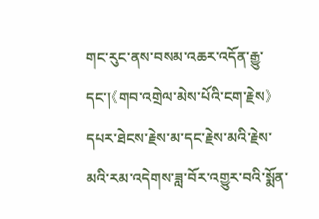གང་རུང་ནས་བསམ་འཆར་འདོན་རྒྱུ་དང་།《གབ་འགྲེལ་མེས་པོའི་ངག་རྗེས》དཔར་ཐེངས་རྗེས་མ་དང་རྗེས་མའི་རྗེས་མའི་རམ་འདེགས་ཟླ་བོར་འགྱུར་བའི་སྨོན་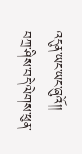འདུན་ཡང་ཡང་ཞུའོ།།
བཀྲ་ཤིས་བདེ་ལེགས་ཕུན་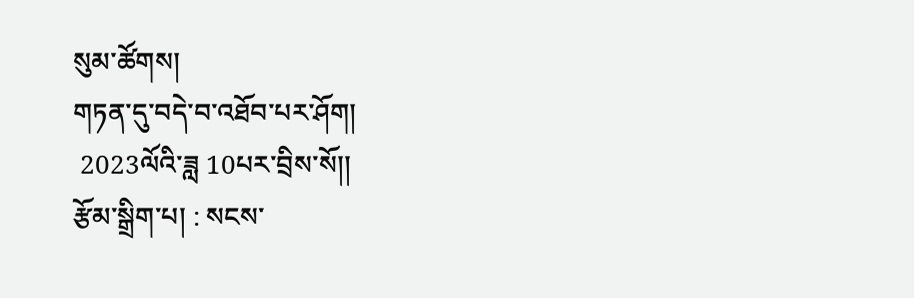སུམ་ཚོགས།
གཏན་དུ་བདེ་བ་འཐོབ་པར་ཤོག།
 2023ལོའི་ཟླ 10པར་བྲིས་སོ།།
རྩོམ་སྒྲིག་པ། : སངས་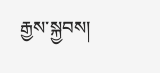རྒྱས་སྐྱབས།